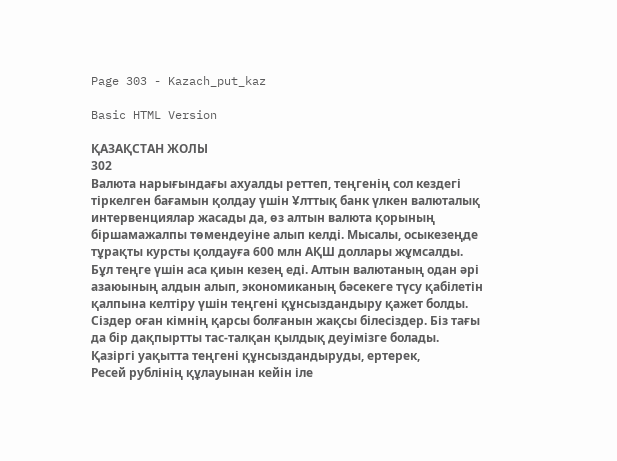Page 303 - Kazach_put_kaz

Basic HTML Version

ҚАЗАҚСТАН ЖОЛЫ
302
Валюта нарығындағы ахуалды реттеп, теңгенің сол кездегі
тіркелген бағамын қолдау үшін Ұлттық банк үлкен валюталық
интервенциялар жасады да, өз алтын валюта қорының
біршамажалпы төмендеуіне алып келді. Мысалы, осыкезеңде
тұрақты курсты қолдауға 600 млн АҚШ доллары жұмсалды.
Бұл теңге үшін аса қиын кезең еді. Алтын валютаның одан әрі
азаюының алдын алып, экономиканың бәсекеге түсу қабілетін
қалпына келтіру үшін теңгені құнсыздандыру қажет болды.
Сіздер оған кімнің қарсы болғанын жақсы білесіздер. Біз тағы
да бір дақпыртты тас-талқан қылдық деуімізге болады.
Қазіргі уақытта теңгені құнсыздандыруды, ертерек,
Ресей рублінің құлауынан кейін іле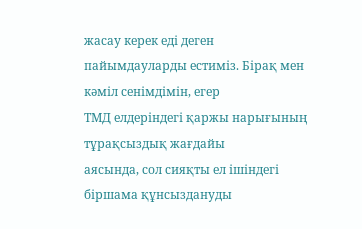жасау керек еді деген
пайымдауларды естиміз. Бірақ мен кәміл сенімдімін, егер
ТМД елдеріндегі қаржы нарығының тұрақсыздық жағдайы
аясында, сол сияқты ел ішіндегі біршама құнсыздануды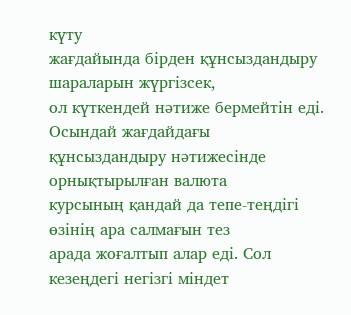күту
жағдайында бірден құнсыздандыру шараларын жүргізсек,
ол күткендей нәтиже бермейтін еді. Осындай жағдайдағы
құнсыздандыру нәтижесінде орнықтырылған валюта
курсының қандай да тепе-теңдігі өзінің ара салмағын тез
арада жоғалтып алар еді. Сол кезеңдегі негізгі міндет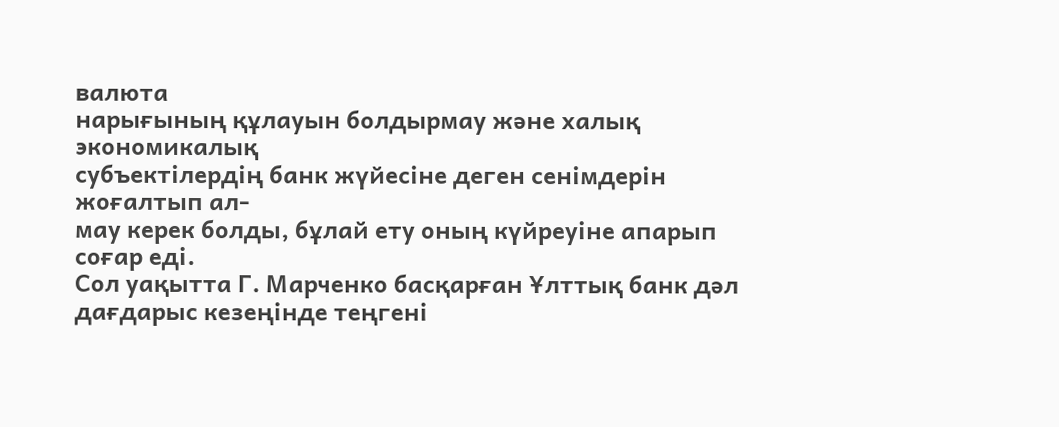валюта
нарығының құлауын болдырмау және халық экономикалық
субъектілердің банк жүйесіне деген сенімдерін жоғалтып ал-
мау керек болды, бұлай ету оның күйреуіне апарып соғар еді.
Сол уақытта Г. Марченко басқарған Ұлттық банк дәл
дағдарыс кезеңінде теңгені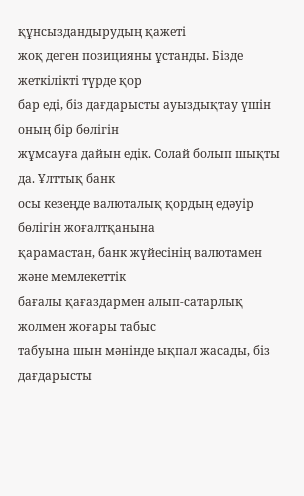құнсыздандырудың қажеті
жоқ деген позицияны ұстанды. Бізде жеткілікті түрде қор
бар еді, біз дағдарысты ауыздықтау үшін оның бір бөлігін
жұмсауға дайын едік. Солай болып шықты да. Ұлттық банк
осы кезеңде валюталық қордың едәуір бөлігін жоғалтқанына
қарамастан, банк жүйесінің валютамен және мемлекеттік
бағалы қағаздармен алып-сатарлық жолмен жоғары табыс
табуына шын мәнінде ықпал жасады, біз дағдарысты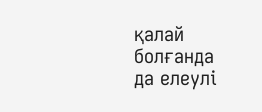қалай
болғанда да елеулі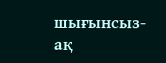шығынсыз-ақ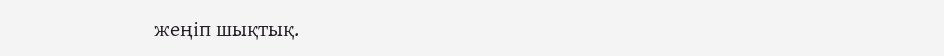жеңіп шықтық.